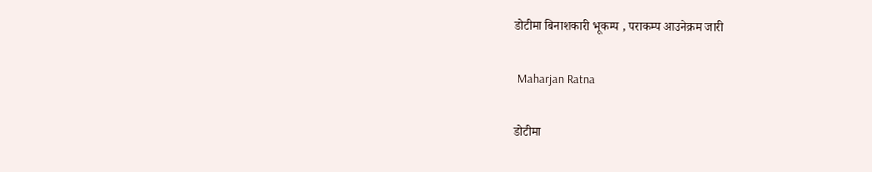डोटीमा बिनाशकारी भूकम्प , पराकम्प आउनेक्रम जारी

 Maharjan Ratna

डोटीमा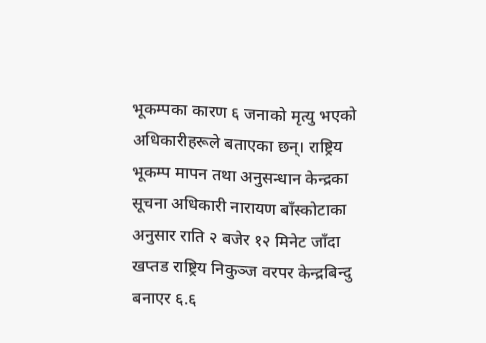भूकम्पका कारण ६ जनाको मृत्यु भएको अधिकारीहरूले बताएका छन्। राष्ट्रिय भूकम्प मापन तथा अनुसन्धान केन्द्रका सूचना अधिकारी नारायण बाँस्कोटाका अनुसार राति २ बजेर १२ मिनेट जाँदा खप्तड राष्ट्रिय निकुञ्ज वरपर केन्द्रबिन्दु बनाएर ६.६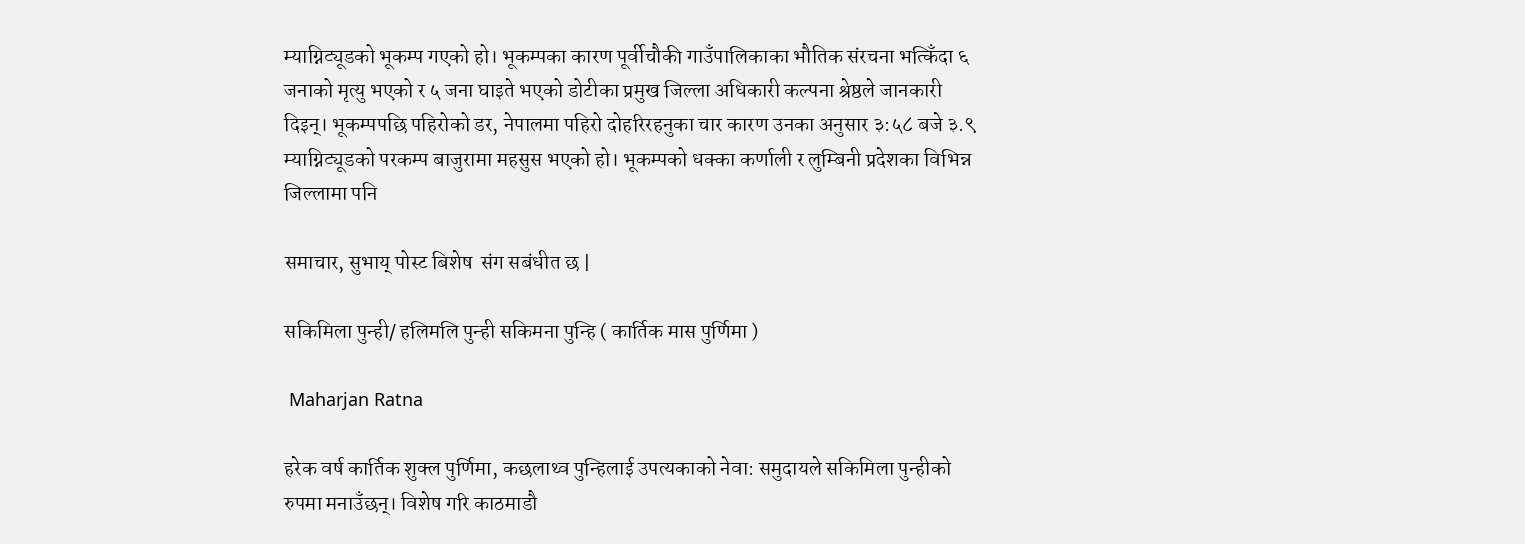म्याग्निट्यूडको भूकम्प गएको हो। भूकम्पका कारण पूर्वीचौकी गाउँपालिकाका भौतिक संरचना भत्किँदा ६ जनाको मृत्यु भएको र ५ जना घाइते भएको डोटीका प्रमुख जिल्ला अधिकारी कल्पना श्रेष्ठले जानकारी दिइन्। भूकम्पपछि पहिरोको डर, नेपालमा पहिरो दोहरिरहनुका चार कारण उनका अनुसार ३:५८ बजे ३.९ म्याग्निट्यूडको परकम्प बाजुरामा महसुस भएको हो। भूकम्पको धक्का कर्णाली र लुम्बिनी प्रदेशका विभिन्न जिल्लामा पनि

समाचार, सुभाय् पोस्ट बिशेष  संग सबंधीत छ |

सकिमिला पुन्ही/ हलिमलि पुन्ही सकिमना पुन्हि ( कार्तिक मास पुर्णिमा )

 Maharjan Ratna

हरेक वर्ष कार्तिक शुक्ल पुर्णिमा, कछलाथ्व पुन्हिलाई उपत्यकाको नेवा: समुदायले सकिमिला पुन्हीको रुपमा मनाउँछन्। विशेष गरि काठमाडौ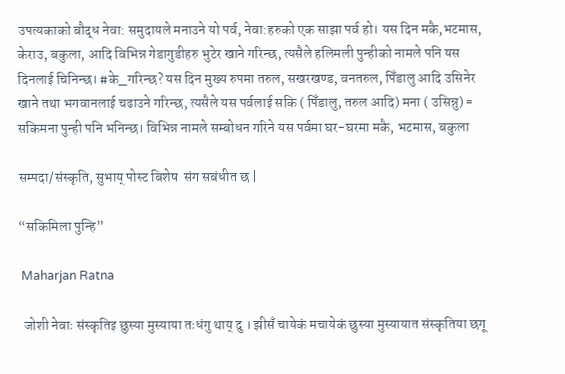उपत्यकाको बौद्ध नेवा: समुदायले मनाउने यो पर्व, नेवा:हरुको एक साझा पर्व हो। यस दिन मकै,भटमास, केराउ, बकुला, आदि विभिन्न गेडागुडीहरु भुटेर खाने गरिन्छ, त्यसैले हलिमली पुन्हीको नामले पनि यस दिनलाई चिनिन्छ। #के_गरिन्छ? यस दिन मुख्य रुपमा तरुल, सखरखण्ड, वनतरुल, पिँडालु आदि उसिनेर खाने तथा भगवानलाई चढाउने गरिन्छ, त्यसैले यस पर्वलाई सकि ( पिँडालु, तरुल आदि) मना ( उसिन्नु) = सकिमना पुन्ही पनि भनिन्छ। विभिन्न नामले सम्बोधन गरिने यस पर्वमा घर-घरमा मकै, भटमास, बकुला

सम्पदा/संस्कृति, सुभाय् पोस्ट बिशेष  संग सबंधीत छ |

“सकिमिला पुन्हि”

 Maharjan Ratna

  जोशी नेवाः संस्कृतिइ छुस्या मुस्याया तःधंगु थाय् दु । झीसँ चायेकं मचायेकं छुस्या मुस्यायात संस्कृतिया छगू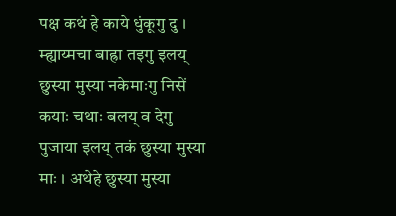पक्ष कथं हे काये धुंकूगु दु । म्ह्याय्मचा बाह्रा तइगु इलय् छुस्या मुस्या नकेमाःगु निसें कयाः चथाः बलय् व देगु पुजाया इलय् तकं छुस्या मुस्या माः । अथेहे छुस्या मुस्या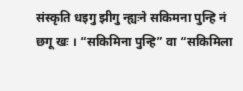संस्कृति धइगु झीगु न्ह्यःने सकिमना पुन्हि नं छगू खः । “सकिमिना पुन्हि” वा “सकिमिला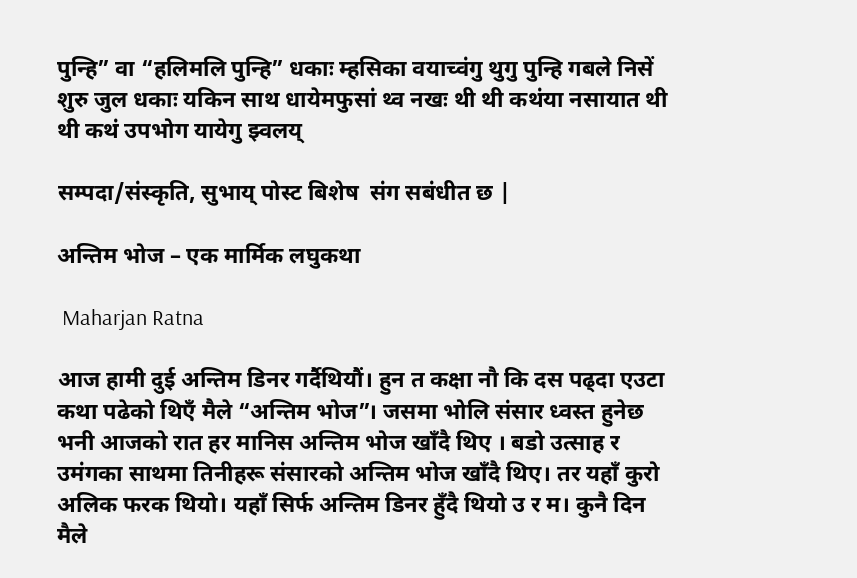पुन्हि” वा “हलिमलि पुन्हि” धकाः म्हसिका वयाच्वंगु थुगु पुन्हि गबले निसें शुरु जुल धकाः यकिन साथ धायेमफुसां थ्व नखः थी थी कथंया नसायात थी थी कथं उपभोग यायेगु झ्वलय्

सम्पदा/संस्कृति, सुभाय् पोस्ट बिशेष  संग सबंधीत छ |

अन्तिम भोज – एक मार्मिक लघुकथा

 Maharjan Ratna

आज हामी दुई अन्तिम डिनर गर्दैथियौं। हुन त कक्षा नौ कि दस पढ्दा एउटा कथा पढेको थिएँ मैले “अन्तिम भोज”। जसमा भोलि संसार ध्वस्त हुनेछ भनी आजको रात हर मानिस अन्तिम भोज खाँदै थिए । बडो उत्साह र उमंगका साथमा तिनीहरू संसारको अन्तिम भोज खाँदै थिए। तर यहाँ कुरो अलिक फरक थियो। यहाँ सिर्फ अन्तिम डिनर हुँदै थियो उ र म। कुनै दिन मैले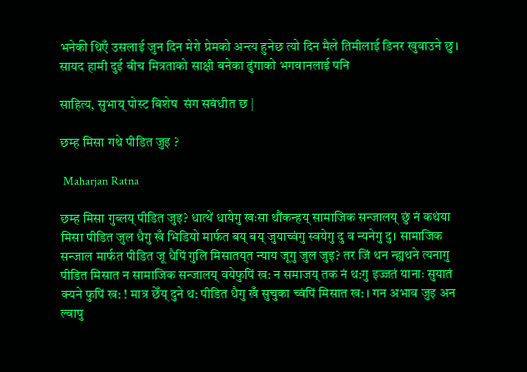भनेकी थिएँ उसलाई जुन दिन मेरो प्रेमको अन्त्य हुनेछ त्यो दिन मैले तिमीलाई डिनर खुवाउने छु। सायद हामी दुई बीच मित्रताको साक्षी बनेका ढुंगाको भगवानलाई पनि

साहित्य, सुभाय् पोस्ट बिशेष  संग सबंधीत छ |

छम्ह मिसा गथे पीडित जुइ ?

 Maharjan Ratna

छम्ह मिसा गुब्लय् पीडित जुइ? धात्थें धायेगु खःसा थौंकन्हय् सामाजिक सन्जालय् छुं नं कथंया मिसा पीडित जुल धैगु खँ भिडियो मार्फत बय् बय् जुयाच्वंगु स्वयेगु दु व न्यनेगु दु। सामाजिक सन्जाल मार्फत पीडित जू धैपिं गुलि मिसातय्‌त न्याय जूगु जुल जुइ? तर जिं थन न्ह्यथने त्यनागु पीडित मिसात न सामाजिक सन्जालय् वयेफुपिं ख: न समाजय् तक नं थ:गु इज्जतं यानाः सुयातं क्यने फुपिं ख: ! मात्र छेँय् दुने थ: पीडित धैगु खँ सुचुका च्वंपिं मिसात ख: । गन अभाव जुइ अन ल्वापु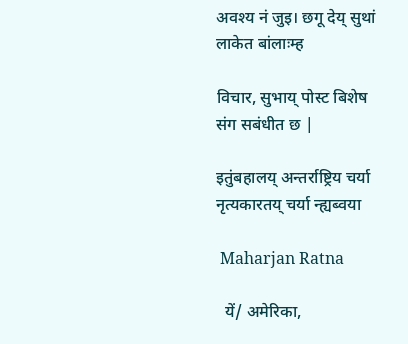अवश्य नं जुइ। छगू देय् सुथां लाकेत बांलाःम्ह

विचार, सुभाय् पोस्ट बिशेष  संग सबंधीत छ |

इतुंबहालय् अन्तर्राष्ट्रिय चर्या नृत्यकारतय् चर्या न्ह्यब्वया

 Maharjan Ratna

  यें/ अमेरिका,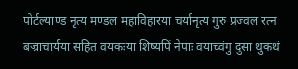पोर्टल्याण्ड नृत्य मण्डल महाविहारया चर्यानृत्य गुरु प्रज्वल रत्न बज्राचार्यया सहित वयकःया शिष्यपिं नेपाः वयाच्वंगु दुसा थुकथं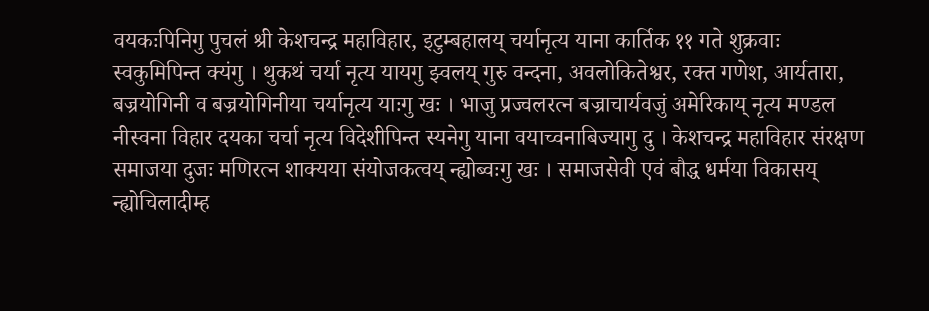वयकःपिनिगु पुचलं श्री केशचन्द्र महाविहार, इटुम्बहालय् चर्यानृत्य याना कार्तिक ११ गते शुक्रवाः स्वकुमिपिन्त क्यंगु । थुकथं चर्या नृत्य यायगु झ्वलय् गुरु वन्दना, अवलोकितेश्वर, रक्त गणेश, आर्यतारा, बज्रयोगिनी व बज्रयोगिनीया चर्यानृत्य याःगु खः । भाजु प्रज्वलरत्न बज्राचार्यवजुं अमेरिकाय् नृत्य मण्डल नीस्वना विहार दयका चर्चा नृत्य विदेशीपिन्त स्यनेगु याना वयाच्वनाबिज्यागु दु । केशचन्द्र महाविहार संरक्षण समाजया दुजः मणिरत्न शाक्यया संयोजकत्वय् न्ह्योब्वःगु खः । समाजसेवी एवं बौद्ध धर्मया विकासय् न्ह्योचिलादीम्ह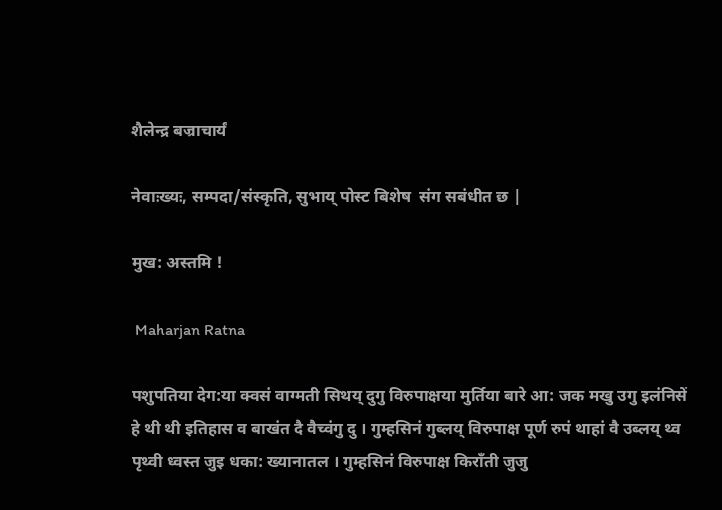शैलेन्द्र बज्राचार्यं

नेवाःख्यः, सम्पदा/संस्कृति, सुभाय् पोस्ट बिशेष  संग सबंधीत छ |

मुख: अस्तमि !

 Maharjan Ratna

पशुपतिया देग:या क्वसं वाग्मती सिथय् दुगु विरुपाक्षया मुर्तिया बारे आ: जक मखु उगु इलंनिसें हे थी थी इतिहास व बाखंत दै वैच्वंगु दु । गुम्हसिनं गुब्लय् विरुपाक्ष पूर्ण रुपं थाहां वै उब्लय् थ्व पृथ्वी ध्वस्त जुइ धका: ख्यानातल । गुम्हसिनं विरुपाक्ष किराँती जुजु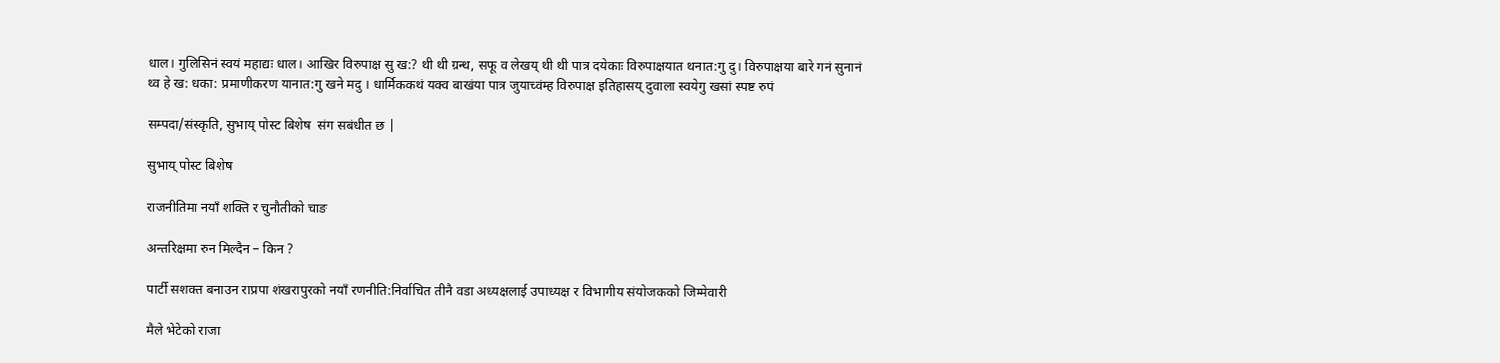धाल। गुलिसिनं स्वयं महाद्यः धाल। आखिर विरुपाक्ष सु ख:? थी थी ग्रन्थ, सफू व लेखय् थी थी पात्र दयेकाः विरुपाक्षयात थनात:गु दु। विरुपाक्षया बारे गनं सुनानं थ्व हे ख: धका: प्रमाणीकरण यानात:गु खने मदु । धार्मिककथं यक्व बाखंया पात्र जुयाच्वंम्ह विरुपाक्ष इतिहासय् दुवाला स्वयेगु खसां स्पष्ट रुपं

सम्पदा/संस्कृति, सुभाय् पोस्ट बिशेष  संग सबंधीत छ |

सुभाय् पोस्ट बिशेष

राजनीतिमा नयाँ शक्ति र चुनौतीको चाङ

अन्तरिक्षमा रुन मिल्दैन – किन ?

पार्टी सशक्त बनाउन राप्रपा शंखरापुरको नयाँ रणनीति:निर्वाचित तीनै वडा अध्यक्षलाई उपाध्यक्ष र विभागीय संयोजकको जिम्मेवारी

मैले भेटेको राजा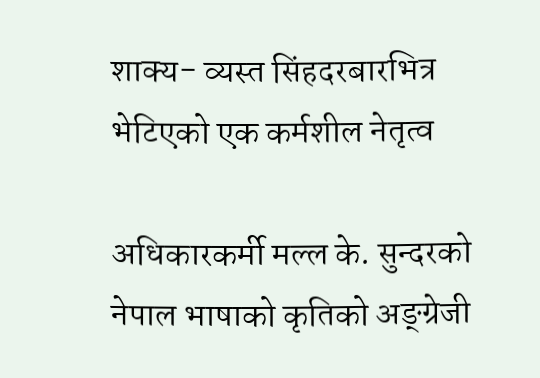शाक्य- व्यस्त सिंहदरबारभित्र भेटिएको एक कर्मशील नेतृत्व

अधिकारकर्मी मल्ल के. सुन्दरको नेपाल भाषाको कृतिको अङ्ग्रेजी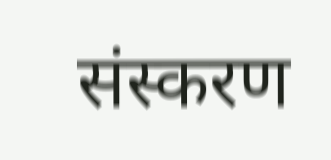संस्करण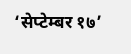‘सेप्टेम्बर १७’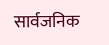सार्वजनिक